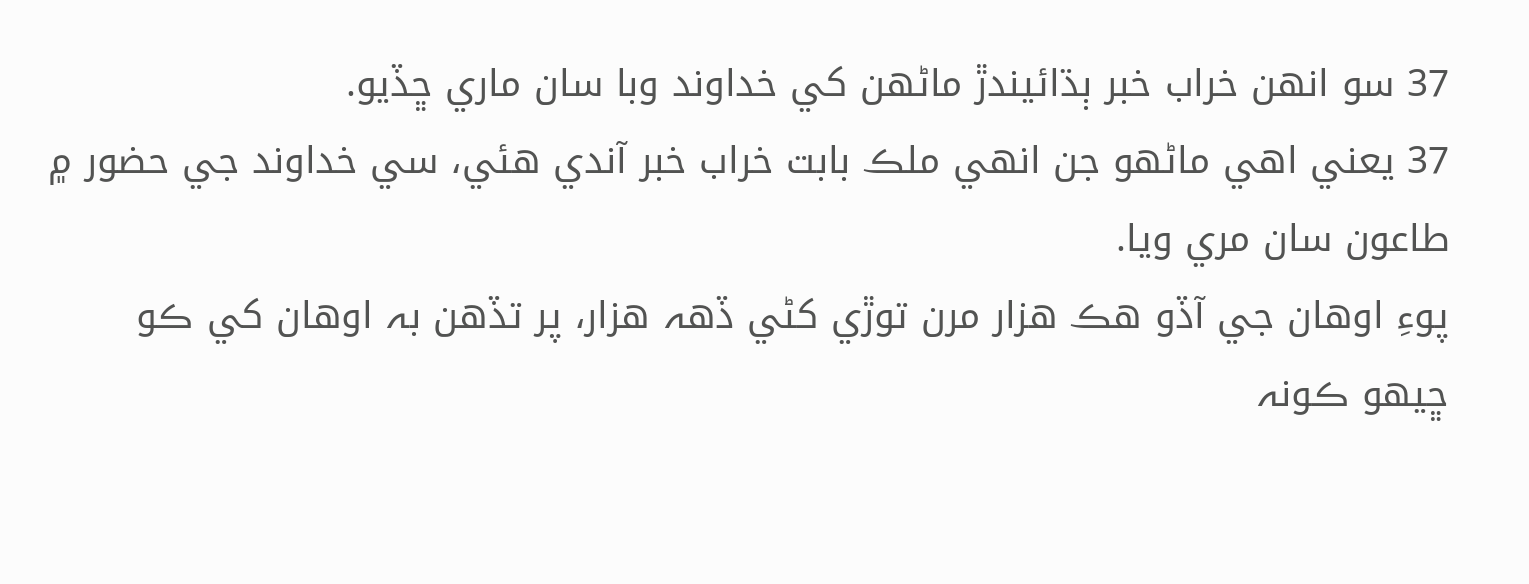37 سو انهن خراب خبر ٻڌائيندڙ ماڻهن کي خداوند وبا سان ماري ڇڏيو.
37 يعني اهي ماڻهو جن انهي ملڪ بابت خراب خبر آندي هئي، سي خداوند جي حضور ۾ طاعون سان مري ويا.
پوءِ اوهان جي آڏو هڪ هزار مرن توڙي کڻي ڏهہ هزار، پر تڏهن بہ اوهان کي ڪو ڇيهو ڪونہ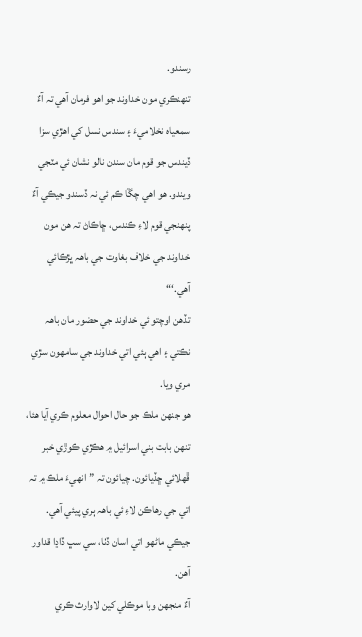رسندو.
تنهنڪري مون خداوند جو اهو فرمان آهي تہ آءٌ سمعياہ نخلاميءَ ۽ سندس نسل کي اهڙي سزا ڏيندس جو قوم مان سندن نالو نشان ئي مٽجي ويندو. هو اهي چڱا ڪم ئي نہ ڏسندو جيڪي آءٌ پنهنجي قوم لاءِ ڪندس، ڇاڪاڻ تہ هن مون خداوند جي خلاف بغاوت جي باهہ ڀڙڪائي آهي.‘“
تڏهن اوچتو ئي خداوند جي حضور مان باهہ نڪتي ۽ اهي ٻئي اتي خداوند جي سامهون سڙي مري ويا.
هو جنهن ملڪ جو حال احوال معلوم ڪري آيا هئا، تنهن بابت بني اسرائيل ۾ هڪڙي ڪوڙي خبر ڦهلائي ڇڏيائون. چيائون تہ ”انهيءَ ملڪ ۾ تہ اتي جي رهاڪن لاءِ ئي باهہ ٻري پيئي آهي. جيڪي ماڻهو اتي اسان ڏٺا، سي سڀ ڏاڍا قداور آهن.
آءٌ منجھن وبا موڪلي کين لاوارث ڪري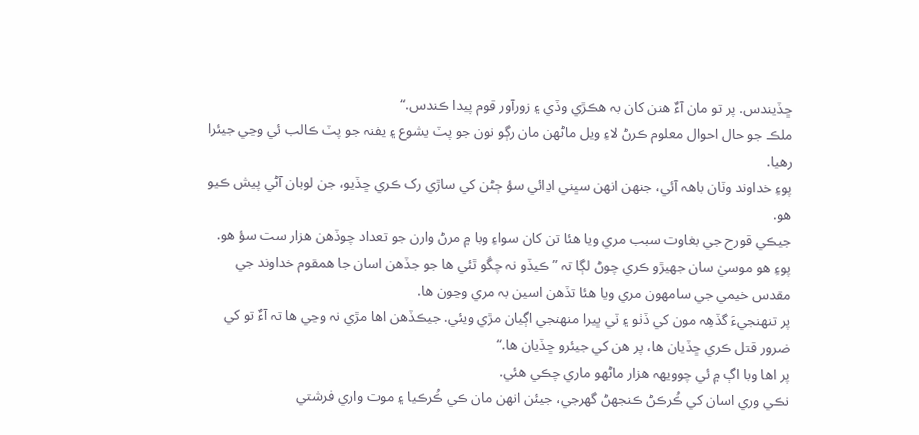ڇڏيندس. پر تو مان آءٌ هنن کان بہ هڪڙي وڏي ۽ زورآور قوم پيدا ڪندس.“
ملڪ جو حال احوال معلوم ڪرڻ لاءِ ويل ماڻهن مان رڳو نون جو پٽ يشوع ۽ يفنہ جو پٽ ڪالب ئي وڃي جيئرا رهيا.
پوءِ خداوند وٽان باهہ آئي، جنهن انهن سڀني اڍائي سؤ ڄڻن کي ساڙي رک ڪري ڇڏيو، جن لوبان آڻي پيش ڪيو هو.
جيڪي قورح جي بغاوت سبب مري ويا هئا تن کان سواءِ وبا ۾ مرڻ وارن جو تعداد چوڏهن هزار ست سؤ هو.
پوءِ هو موسيٰ سان جھيڙو ڪري چوڻ لڳا تہ ”ڪيڏو نہ چڱو ٿئي ها جو جڏهن اسان جا همقوم خداوند جي مقدس خيمي جي سامهون مري ويا هئا تڏهن اسين بہ مري وڃون ها.
پر تنهنجيءَ گڏهِہ مون کي ڏٺو ۽ ٽي ڀيرا منهنجي اڳيان مڙي ويئي. جيڪڏهن اها مڙي نہ وڃي ها تہ آءٌ تو کي ضرور قتل ڪري ڇڏيان ها، پر هن کي جيئرو ڇڏيان ها.“
پر اها وبا اڳ ۾ ئي چوويهہ هزار ماڻهو ماري چڪي هئي.
نڪي وري اسان کي ڪُرڪڻ ڪنجھڻ گھرجي، جيئن انهن مان ڪي ڪُرڪيا ۽ موت واري فرشتي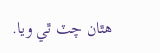هٿان چٽ ٿي ويا.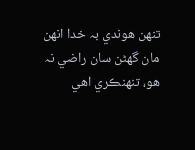تنهن هوندي بہ خدا انهن مان گھڻن سان راضي نہ هو، تنهنڪري اهي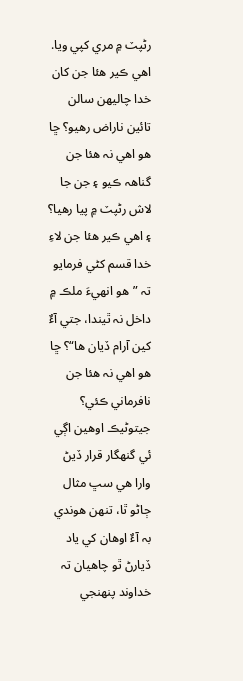رڻپٽ ۾ مري کپي ويا.
اهي ڪير هئا جن کان خدا چاليهن سالن تائين ناراض رهيو؟ ڇا هو اهي نہ هئا جن گناهہ ڪيو ۽ جن جا لاش رڻپٽ ۾ پيا رهيا؟
۽ اهي ڪير هئا جن لاءِ خدا قسم کڻي فرمايو تہ ”هو انهيءَ ملڪ ۾ داخل نہ ٿيندا، جتي آءٌ کين آرام ڏيان ها“؟ ڇا هو اهي نہ هئا جن نافرماني ڪئي؟
جيتوڻيڪ اوهين اڳي ئي گنهگار قرار ڏيڻ وارا هي سڀ مثال ڄاڻو ٿا، تنهن هوندي بہ آءٌ اوهان کي ياد ڏيارڻ ٿو چاهيان تہ خداوند پنهنجي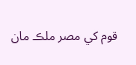قوم کي مصر ملڪ مان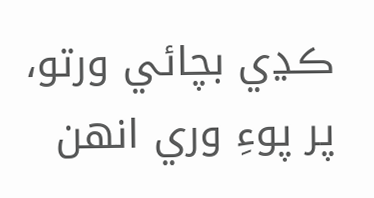ڪڍي بچائي ورتو، پر پوءِ وري انهن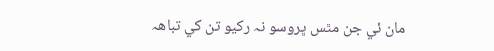مان ئي جن مٿس ڀروسو نہ رکيو تن کي تباهہ